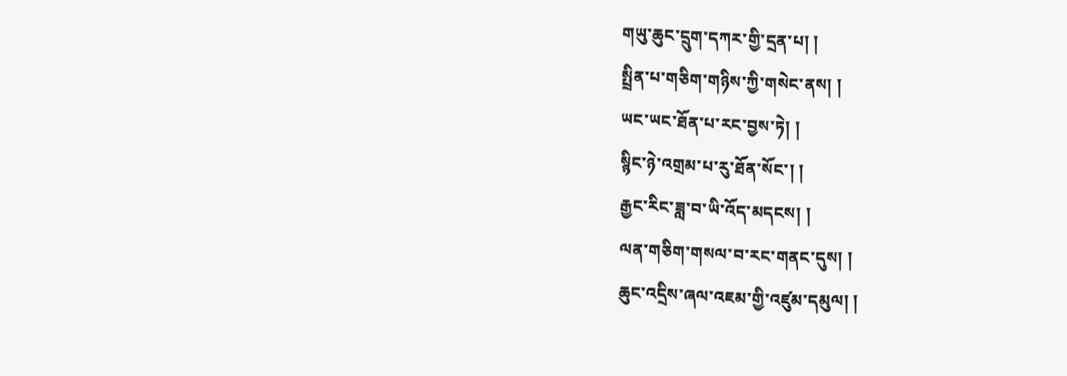གཡུ་ཆུང་དྲུག་དཀར་གྱི་དྲན་པ། །
སྤྲིན་པ་གཅིག་གཉིས་ཀྱི་གསེང་ནས། །
ཡང་ཡང་ཐོན་པ་རང་བྱས་ཏེ། །
སྙིང་ཉེ་འགྲམ་པ་རུ་ཐོན་སོང་། །
རྒྱང་རིང་ཟླ་བ་ཡི་འོད་མདངས། །
ལན་གཅིག་གསལ་བ་རང་གནང་དུས། །
ཆུང་འདྲིས་ཞལ་འཇམ་གྱི་འཛུམ་དམུལ། །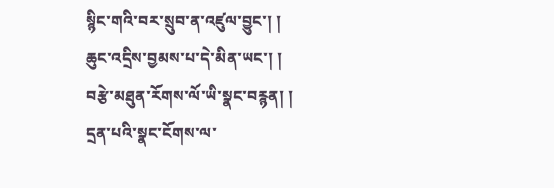སྙིང་གའི་བར་སྲུབ་ན་འཛུལ་བྱུང་། །
ཆུང་འདྲིས་བྱམས་པ་དེ་མིན་ཡང་། །
བརྩེ་མཐུན་རོགས་ལོ་ཡི་སྣང་བརྙན། །
དྲན་པའི་སྣང་ངོགས་ལ་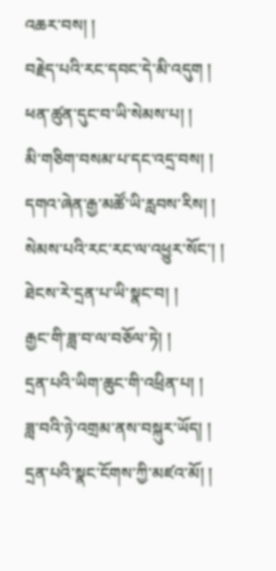འཆར་བས། །
བརྗེད་པའི་རང་དབང་དེ་མི་འདུག །
ཕན་ཚུན་དུང་བ་ཡི་སེམས་པ། །
མི་གཅིག་བསམ་པ་དང་འདྲ་བས། །
དགའ་ཞེན་རྒྱ་མཚོ་ཡི་རླབས་རིས། །
སེམས་པའི་རང་རང་ལ་འཕྱུར་སོང་། །
ཐེངས་རེ་དྲན་པ་ཡི་སྣང་བ། །
རྒྱང་གི་ཟླ་བ་ལ་བཅོལ་ཏེ། །
དྲན་པའི་ཡིག་ཆུང་གི་འཕྲིན་པ། །
ཟླ་བའི་ཉེ་འགྲམ་ནས་བསྐུར་ཡོད། །
དྲན་པའི་སྣང་ངོགས་ཀྱི་མཛའ་མོ། །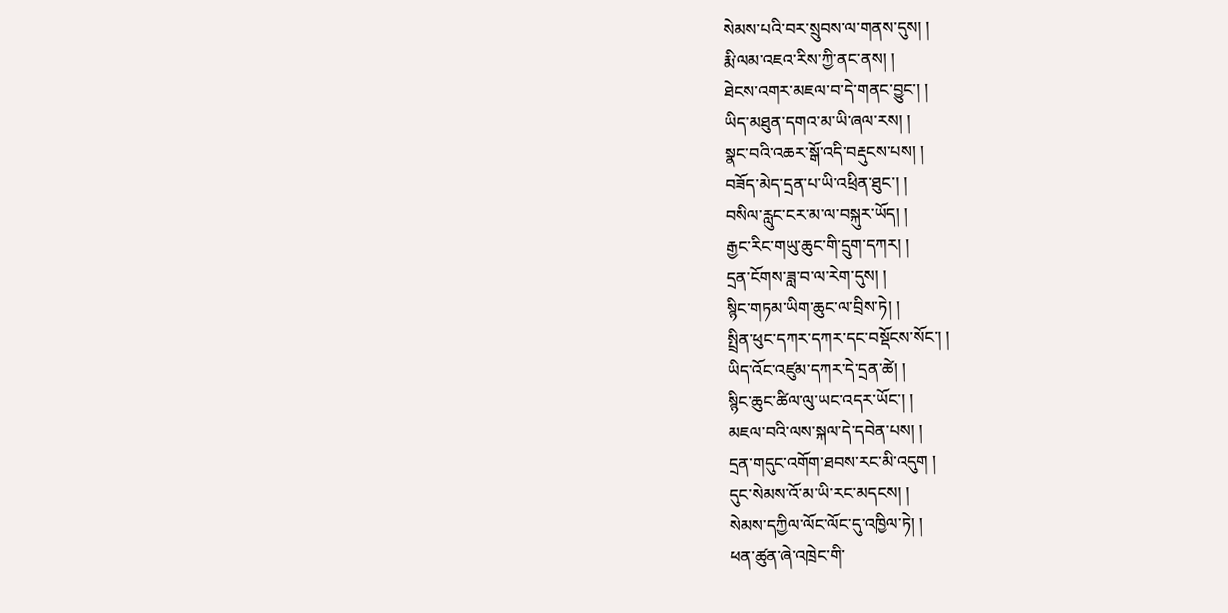སེམས་པའི་བར་སྲུབས་ལ་གནས་དུས། །
རྨི་ལམ་འཇའ་རིས་ཀྱི་ནང་ནས། །
ཐེངས་འགར་མཇལ་བ་དེ་གནང་བྱུང་། །
ཡིད་མཐུན་དགའ་མ་ཡི་ཞལ་རས། །
སྣང་བའི་འཆར་སྒོ་འདི་བརྡུངས་པས། །
བཟོད་མེད་དྲན་པ་ཡི་འཕྲིན་ཐུང་། །
བསིལ་རླུང་ངར་མ་ལ་བསྐུར་ཡོད། །
རྒྱང་རིང་གཡུ་ཆུང་གི་དྲུག་དཀར། །
དྲན་ངོགས་ཟླ་བ་ལ་རེག་དུས། །
སྙིང་གཏམ་ཡིག་ཆུང་ལ་བྲིས་ཏེ། །
སྤྲིན་ཕུང་དཀར་དཀར་དང་བསྡོངས་སོང་། །
ཡིད་འོང་འཛུམ་དཀར་དེ་དྲན་ཚེ། །
སྙིང་ཆུང་ཚིལ་ལུ་ཡང་འདར་ཡོང་། །
མཇལ་བའི་ལས་སྐལ་དེ་དབེན་པས། །
དྲན་གདུང་འགོག་ཐབས་རང་མི་འདུག །
དུང་སེམས་འོ་མ་ཡི་རང་མདངས། །
སེམས་དཀྱིལ་ལོང་ལོང་དུ་འཁྱིལ་ཏེ། །
ཕན་ཚུན་ཞེ་འཁྲེང་གི་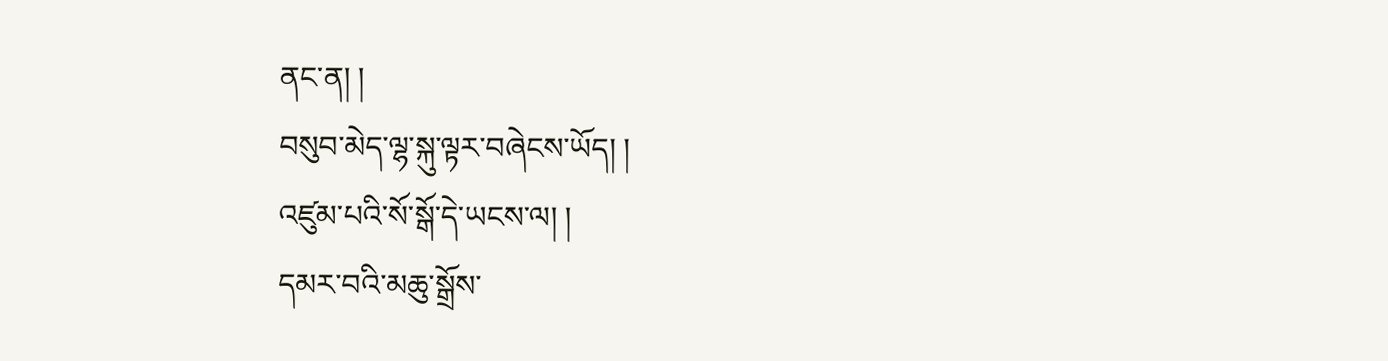ནང་ན། །
བསུབ་མེད་ལྷ་སྐུ་ལྟར་བཞེངས་ཡོད། །
འཛུམ་པའི་སོ་སྒོ་དེ་ཡངས་ལ། །
དམར་བའི་མཆུ་སྒྲོས་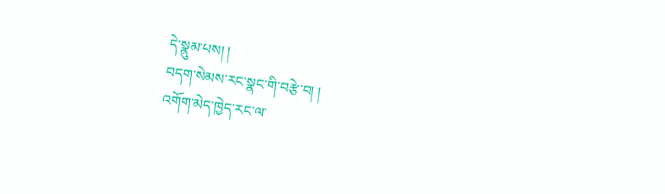དེ་སྣུམ་པས། །
བདག་སེམས་རང་སྣང་གི་བརྩེ་བ། །
འགོག་མེད་ཁྱེད་རང་ལ་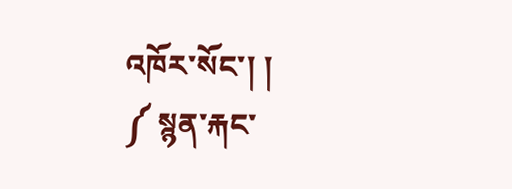འཁོར་སོང་། །
༼ སྙན་རྐང་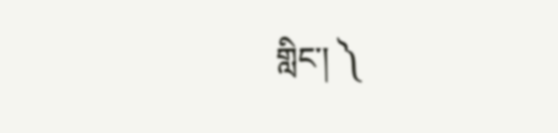གླིང་། ༽